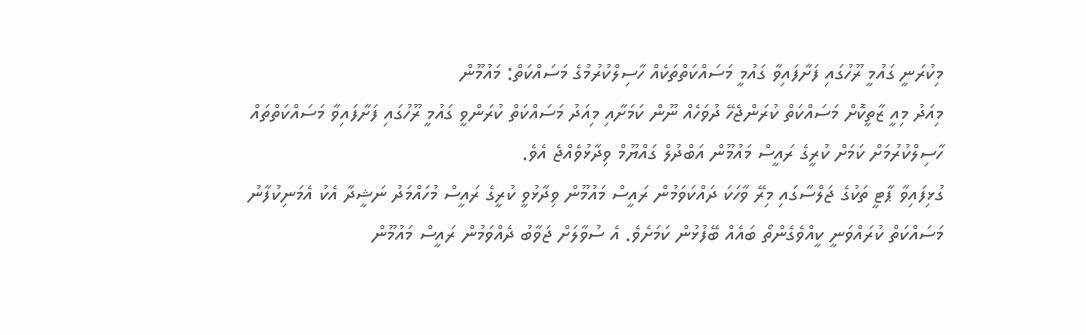މިކުރަނީ ގައުމީ ރޫހުގައި ފަށާފައިވާ ގައުމީ މަސައްކަތްތަކެއް ހާސިލްކުރުމުގެ މަސައްކަތް: މައުމޫން
މިއަދު މިއީ ޒާތީކޮށް މަސައްކަތް ކުރަންޖެހޭ ދުވަހެއް ނޫން ކަމަށާއި މިއަދު މަސައްކަތް ކުރަންވީ ގައުމީ ރޫހުގައި ފަށާފައިވާ މަސައްކަތްތައް ހާސިލްކުރުމަށް ކަމަށް ކުރީގެ ރައީސް މައުމޫން އަބްދުލް ގައްޔޫމް ވިދާޅުވެއްޖެ އެވެ.
ގުޅިފައިވާ ޕާޓީ ތަކުގެ ޖަލްސާގައި މިރޭ ވާހަކަ ދައްކަވަމުން ރައީސް މައުމޫން ވިދާޅުވީ ކުރީގެ ރައީސް މުހައްމަދު ނަޝީދާ އެކު އެމަނިކުފާނު މަސައްކަތް ކުރައްވަނީ ކީއްވެގެންތޯ ބައެއް ބޭފުޅުން ކަމަށެވެ. އެ ސުވާލަށް ޖަވާބު ދެއްވަމުން ރައީސް މައުމޫން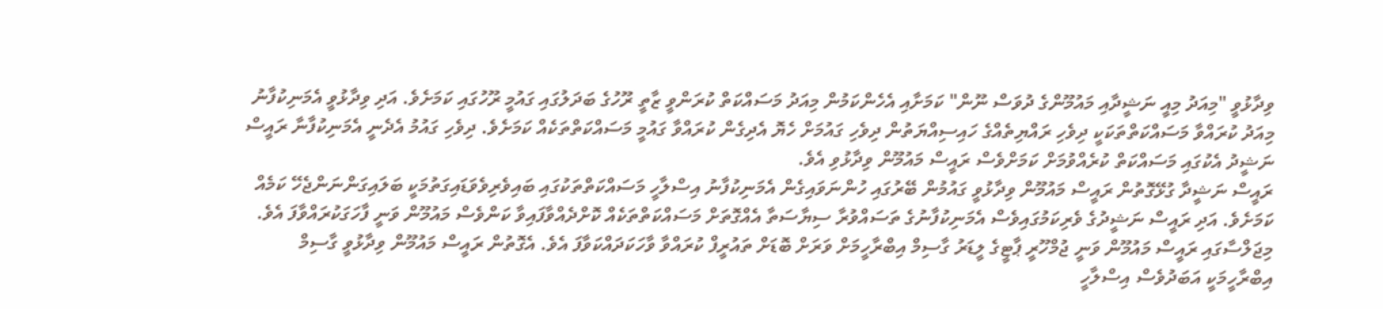ވިދާޅުވީ "މިއަދު މިއީ ނަޝީދާއި މައުމޫންގެ ދުވަސް ނޫން" ކަމަށާއި އެހެންކަމުން މިއަދު މަސައްކަތް ކުރަންވީ ޒާތީ ރޫހުގެ ބަދަލުގައި ގައުމީ ރޫހުގައި ކަމަށެވެ. އަދި ވިދާޅުވީ އެމަނިކުފާނު މިއަދު ކުރައްވާ މަސައްކަތްތަކަކީ ދިވެހި ރައްޔިތެއްގެ ހައިސިއްޔަތުން ދިވެހި ގައުމަށް ހެޔޮ އެދިގެން ކުރައްވާ ގައުމީ މަސައްކަތްތަކެއް ކަމަށެވެ. ދިވެހި ގައުމު އެދެނީ އެމަނިކުފާނާ ރައީސް ނަޝީދު އެކުގައި މަސައްކަތް ކުރެއްވުމަށް ކަމަށްވެސް ރައީސް މައުމޫން ވިދާޅުވި އެވެ.
ރައީސް ނަޝީދާ ގުޅޭގޮތުން ރައީސް މައުމޫން ވިދާޅުވީ ގައުމުން ބޭރުގައި ހުންނަވައިގެން އެމަނިކުފާނު އިސްލާހީ މަސައްކަތްތަކުގައި ބައިވެރިވެވަޑައިގަތުމަކީ ބަލައިގަންނަންޖެހޭ ކަމެއް ކަމަށެވެ. އަދި ރައީސް ނަޝީދުގެ ވެރިކަމުގައިވެސް އެމަނިކުފާނުގެ ތަސައްވުރާ ސިޔާސަތާ އެއްގޮތަށް މަސައްކަތްތަކެއް ކޮށްދެއްވާފައިވާ ކަންވެސް މައުމޫން ވަނީ ފާހަގަކުރައްވާފަ އެވެ.
މިޖަލްސާގައި ރައީސް މައުމޫން ވަނީ ޖުމްހޫރީ ޕާޓީގެ ލީޑަރު ގާސިމް އިބްރާހީމަށް ވަރަށް ބޮޑަށް ތައުރީފް ކުރައްވާ ވާހަކަދައްކަވާފަ އެވެ. އެގޮތުން ރައީސް މައުމޫން ވިދާޅުވީ ގާސިމް އިބްރާހީމަކީ އަބަދުވެސް އިސްލާހީ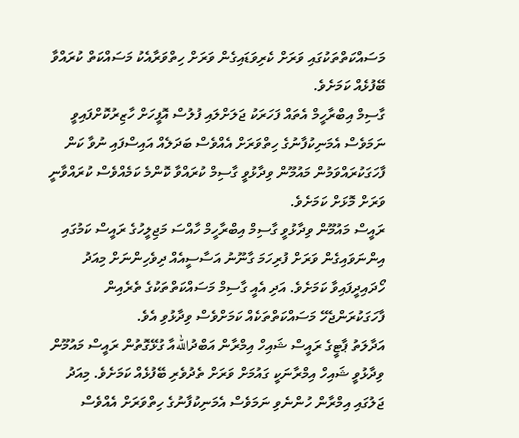މަސައްކަތްތަކުގައި ވަރަށް ކެރިވަޑައިގެން ވަރަށް ހިތްވަރާއެކު މަސައްކަތް ކުރައްވާ ބޭފުޅެއް ކަމަށެވެ.
ގާސިމް އިބްރާހީމް އެތައް ފަހަރަކު ޖަލަށްލައި ފުލުސް އޮފީހަށް ހާޒިރުކޮށްފައިވީ ނަމަވެސް އެމަނިކުފާނުގެ ހިތްވަރަށް އެއްވެސް ބަދަލެއް އައިސްފައި ނުވާ ކަން ފާހަގަކުރައްވަމުން މައުމޫން ވިދާޅުވީ ގާސިމް ކުރައްވާ ކޮންމެ ކަމެއްވެސް ކުރައްވާނީ ވަރަށް މޮޅަށް ކަމަށެވެ.
ރައީސް މައުމޫން ވިދާޅުވީ ގާސިމް އިބްރާހީމް ހާއްސަ މަޖިލީހުގެ ރައީސް ކަމުގައި އިންނަވައިގެން ވަރަށް ފުރިހަމަ ގާނޫނު އަސާސީއެއް ދިވެހިންނަށް މިއަދު ހޯދައިދީފައިވާ ކަމަށެވެ. އަދި އެއީ ގާސިމް މަސައްކަތްތަކުގެ ތެރެއިން ފާހަގަކުރަންޖެހޭ މަސައްކަތްތަކެއް ކަމަށްވެސް ވިދާޅުވި އެވެ.
އަދާލަތު ޕާޓީގެ ރައީސް ޝައިހް އިމްރާން އަބްދުاللهއާ ގުޅޭގޮތުން ރައީސް މައުމޫން ވިދާޅުވީ ޝައިހް އިމްރާނަކީ ގައުމަށް ވަރަށް ތެދުވެރި ބޭފުޅެއް ކަމަށެވެ. މިއަދު ޖަލުގައި އިމްރާން ހުންނެވި ނަމަވެސް އެމަނިކުފާނުގެ ހިތްވަރަށް އެއްވެސް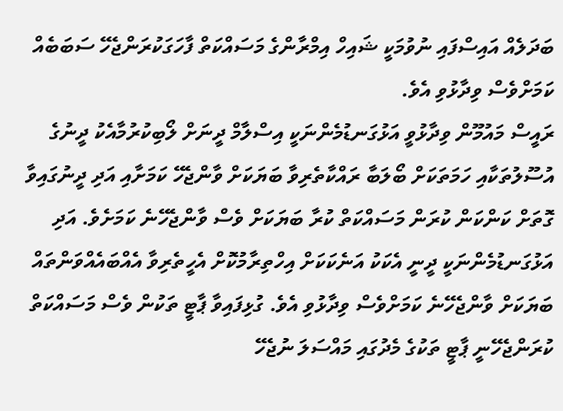ބަދަލެއް އައިސްފައި ނުވުމަކީ ޝައިހް އިމްރާންގެ މަސައްކަތް ފާހަގަކުރަންޖެހޭ ސަބަބެއް ކަމަށްވެސް ވިދާޅުވި އެވެ.
ރައީސް މައުމޫން ވިދާޅުވީ އަޅުގަނޑުމެންނަކީ އިސްލާމް ދީނަށް ލޯބިކުރުމާއެކު ދީނުގެ އުސޫލުތަކާއި ހަމަތަކަށް ބޯލަބާ ރައްކާތެރިވާ ބަޔަކަށް ވާންޖެހޭ ކަމަށާއި އަދި ދީނުގައިވާ ގޮތަށް ކަންކަން ކުރަން މަސައްކަތް ކުރާ ބަޔަކަށް ވެސް ވާންޖެހޭނެ ކަމަށެވެ. އަދި އަޅުގަނޑުމެންނަކީ ދީނީ އެކަކު އަނެކަކަށް އިހްތިރާމުކޮށް އެހީތެރިވާ އެއްބައެއްވަންތައް ބަޔަކަށް ވާންޖެހޭނެ ކަމަށްވެސް ވިދާޅުވި އެވެ. ގުޅިފައިވާ ޕާޓީ ތަކުން ވެސް މަސައްކަތް ކުރަންޖެހޭނީ ޕާޓީ ތަކުގެ މެދުގައި މައްސަލަ ނުޖެހޭ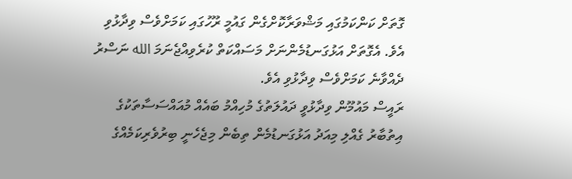ގޮތަށް ކަންކަމުގައި މަޝްވަރާކޮށްގެން ގައުމީ ރޫހުގައި ކަމަށްވެސް ވިދާޅުވި އެވެ. އެގޮތަށް އަޅުގަނޑުމެންނަށް މަސައްކަތް ކުރެވިއްޖެނަމަ الله ނަސްރު ދެއްވާނެ ކަމަށްވެސް ވިދާޅުވި އެވެ.
ރައީސް މައުމޫން ވިދާޅުވީ ދައުލަތުގެ މުހިއްމު ބައެއް މުއައްސަސާތަކުގެ އިތުބާރު ގެއްލި މިއަދު އަޅުގަނޑުމެން ތިބެން މިޖެހެނީ ބިރުވެރިކަމެއްގެ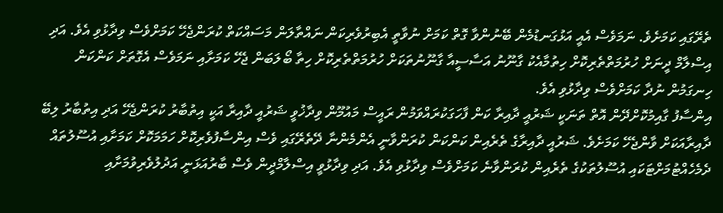ތެރޭގައި ކަމަށެވެ. ނަމަވެސް އެއީ އަޅުގަނޑުމެން ބޭނުންވާ ގޮތް ކަމަށް ނުވާތީ އެބިރުވެރިކަން ނައްތާލަން މަސައްކަތް ކުރަންޖެހޭ ކަމަށްވެސް ވިދާޅުވި އެވެ. އަދި އިސްލާމް ދީނަށް ހުރުމަތްތެރިކޮށް ހިތުމާއެކު ގާނޫނު އަސާސީއާ ގާނޫނުތަކަށް ހުރުމަތްތެރިކޮށް ހިތާ ބޯލަބަން ޖެހޭ ކަމަށާއި ނަމަވެސް އެގޮތަށް ކަންކަން ހިނގަމުން ނުދާ ކަމަށްވެސް ވިދާޅުވި އެވެ.
އިންސާފު ގާއިމުކޮށްދޭން އޮތް ތަނަކީ ޝަރުއީ ދާއިރާ ކަން ފާހަގަކުރައްވަމުން ރައީސް މައުމޫން ވިދާޚުވީ ޝަރުއީ ދާއިރާ އަކީ އިތުބާރު ކުރަންޖެހޭ އަދި އިތުބާރު ލިބޭ ދާއިރާއަކަށް ވާންޖެހޭ ކަމަށެވެ. ޝަރުއީ ދާއިރާގެ ތެރެއިން ކަންކަން ކުރަންވާނީ އެންމެންނާ ދޭތެރޭގައި ވެސް އިންސާފުވެރިކޮށް ހަމަމަކޮށް ކަމަށާއި އުސޫލުތައް ދެމެހެއްޓުމަށްޓަކައި އުސޫލުތަކުގެ ތެރެއިން ކުރަންވާނެ ކަމަށްވެސް ވިދާޅުވި އެވެ. އަދި ވިދާޅުވީ އިސްލާމްދީން ވެސް ބާރުއަޅަނީ އަދުލުވެރިވުމަށާއި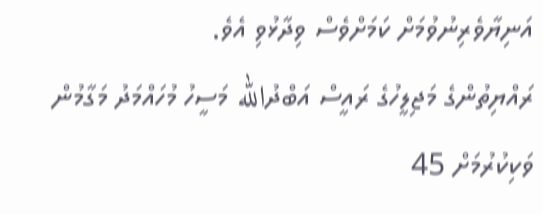އަނިޔާވެރިނުވުމަށް ކަމަށްވެސް ވިދާޅުވި އެވެ.
ރައްޔިތުންގެ މަޖިލީހުގެ ރައީސް އަބްދުالله މަސީހު މުހައްމަދު މަގާމުން ވަކިކުރުމަށް 45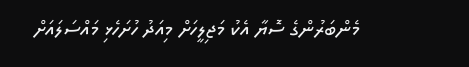މެންބަރުންގެ ސޮޔާ އެކު މަޖިލީހަށް މިއަދު ހުށަހެޅި މައްސަލައަށް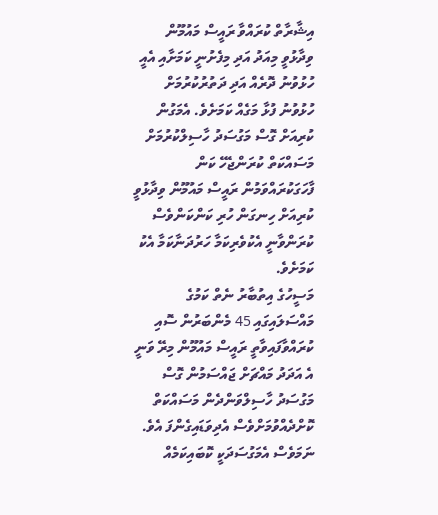އިޝާރާތް ކުރައްވާ ރައީސް މައުމޫން ވިދާޅުވީ މިއަދު އަދި މިފެށުނީ ކަމަށާއި އެއީ ހުޅުވުނު ދޮރެއް އަދި ދަތުރުކުރުމަށް ހުޅުވުނު ފުޅާ މަގެއް ކަމަށެވެ. އެމަގުން ކުރިއަށް ގޮސް މަގުސަދު ހާސިލްކުރުމަށް މަސައްކަތް ކުރަންޖެހޭ ކަން ފާހަގަކުރައްވަމުން ރައީސް މައުމޫން ވިދާޅުވީ ކުރިއަށް ހިނގަން ހުރި ކަންކަންވެސް ކުރަންވާނީ އެކުވެރިކަމާ ހަރުދަނާކަމާ އެކު ކަމަށެވެ.
މަސީހުގެ އިތުބާރު ނެތް ކަމުގެ މައްސަލައިގައި 45 މެންބަރުން ސޮއި ކުރައްވާފައިވާތީ ރައީސް މައުމޫން މިރޭ ވަނީ އެ އަދަދު މައްޗަށް ޖައްސަމުން ގޮސް މަގުސަދު ހާސިލްވަންދެން މަސައްކަތް ކޮށްދެއްވުމަށްވެސް އެދިވަޑައިގެންފަ އެވެ. ނަމަވެސް އެމަގުސަދަކީ ކޮބައިކަމެއް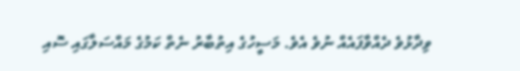ވިދާޅުވެ ދެއްވާފައެއް ނުވެ އެވެ. މަސީހުގެ އިތުބާރު ނެތް ކަމުގެ މައްސަލާގައި ސޮއި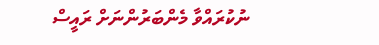ނުކުރައްވާ މެންބަރުންނަށް ރައީސް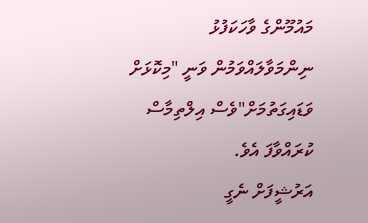މައުމޫންގެ ވާހަކަފުޅު ނިންމަވާލައްވަމުން ވަނީ "މިކޮޅަށް ވަޑައިގަތުމަށް"ވެސް އިލްތިމާސް ކުރައްވާފަ އެވެ.
އަރުޝީފަށް ނެގީ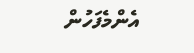އެންމެފަހުން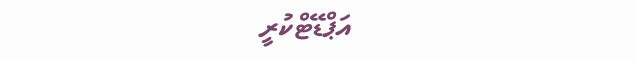އަޕްޑޭޓްކުރީ